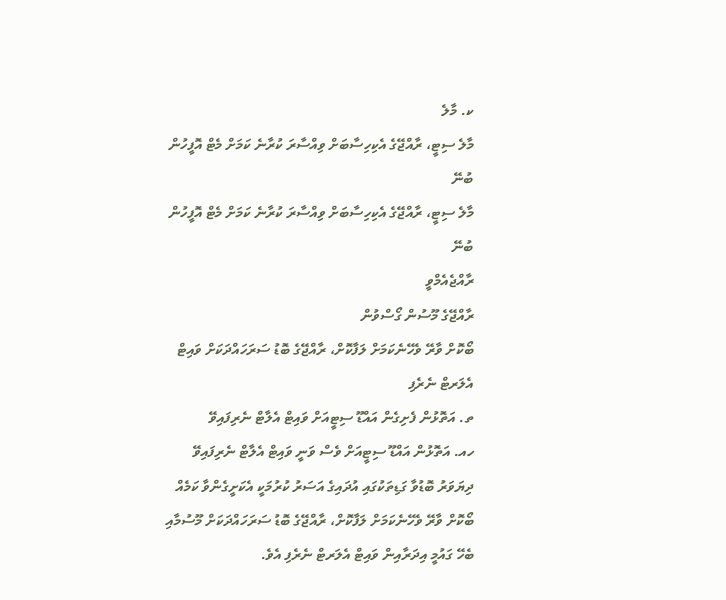ކ. މާލެ
މާލެ ސިޓީ، ރާއްޖޭގެ އެކިހިސާބަށް ވިއްސާރަ ކުރާނެ ކަމަށް މެޓް އޮފީހުން ބުނޭ
މާލެ ސިޓީ، ރާއްޖޭގެ އެކިހިސާބަށް ވިއްސާރަ ކުރާނެ ކަމަށް މެޓް އޮފީހުން ބުނޭ
ރާއްޖެއެމްވީ
ރާއްޖޭގެ މޫސުން ގޯސްވުން
ބޯކޮށް ވާރޭ ވެހޭނެކަމަށް ލަފާކޮށް، ރާއްޖޭގެ ބޮޑު ސަރަހައްދަކަށް ވައިޓް އެލަރޓް ނެރެފި
ތ. އަތޮޅުން ފެށިގެން އައްޑޫ ސިޓީއަށް ވައިޓް އެލާޓް ނެރިފައިވޭ
ހއ. އަތޮޅުން އައްޑޫ ސިޓީއަށް ވެސް ވަނީ ވައިޓް އެލާޓް ނެރިފައިވޭ
ދިޔަވަރު ބޮޑުވާ ގަޑިތަކުގައި އުދައިގެ އަސަރު ކުރުމަކީ އެކަށީގެންވާ ކަމެއް
ބޯކޮށް ވާރޭ ވެހޭނެކަމަށް ލަފާކޮށް، ރާއްޖޭގެ ބޮޑު ސަރަހައްދަކަށް މޫސުމާއި ބެހޭ ގައުމީ އިދަރާއިން ވައިޓް އެލަރޓް ނެރެފި އެވެ.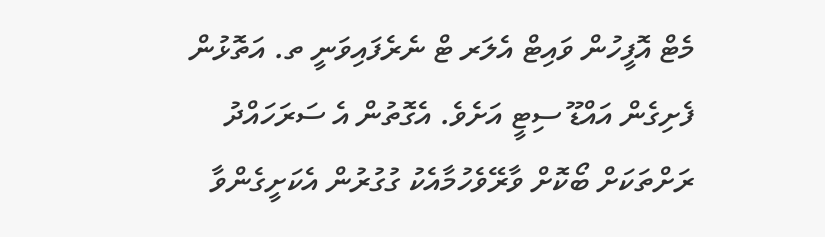މެޓް އޮފީހުން ވައިޓް އެލަރ ޓް ނެރެފައިވަނީ ތ. އަތޮޅުން ފެށިގެން އައްޑޫ ސިޓީ އަށެވެ. އެގޮތުން އެ ސަރަހައްދު ރަށްތަކަށް ބޯކޮށް ވާރޭވެހުމާއެކު ގުގުރުން އެކަށީގެންވާ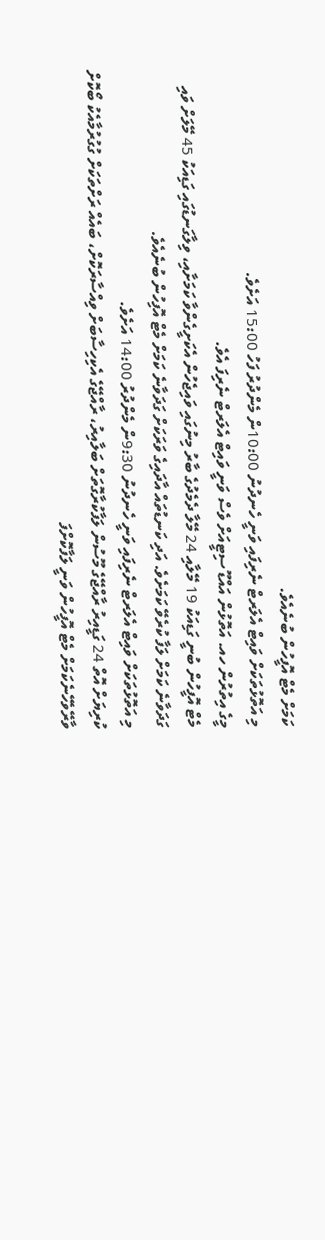ކަމަށް މެޓް އޮފީހުން ބުނެއެވެ.
މި އަތޮޅުތަކަށް ވައިޓް އެލަރޓް ނެރިފައި ވަނީ ހެނދުނު 10:00ން މެންދުރު ފަހު 15:00 އަށެވެ.
މީގެ އިތުރުން ހއ. އަތޮޅުން އައްޑޫ ސިޓީއަށް ވެސް ވަނީ ވައިޓް އެލަރޓް ނެރިފަ އެވެ.
މެޓް އޮފީހުން ބުނީ ގަޑިއަކު 19 މޭލާއި 24 މޭލާ ދެމެދުގެ ބާރު މިނުގައި ވައިޖެހުން އެކަށީގެންވާ ކަމަށާއި، ވިލާގަނޑުގައި ގަޑިއަކު 45 މޭލަށް ވައި ގަދަވާނެ ކަމަށް ލަފާ ކުރެވޭ ކަމަށެވެ. އަދި ކަނޑުތައް އާދައިގެ ވަރަކަށް ގަދަވާނެ ކަމަށް މެޓް އޮފިހުން ބުނެއެވެ.
މި އަތޮޅުތަކަށް ވައިޓް އެލަރޓް ނެރިފައި ވަނީ ހެނދުނު 9:30ން މެންދުރު 14:00 އަށެވެ.
ކުރިޔަށް އޮތް 24 ގަޑީއިރު ރާއްޖޭގެ މޫސުން ލަފާކުރާގޮތަށް ބަލާއިރު، ރާއްޖޭގެ އެކިހިސާބަށް ވިއްސާރަކޮށް، ބައެއް ރަށްތަކަށް ގުގުރުމާއެކު ބޯކޮށް ވާރޭވެހޭނެކަމަށް މެޓް އޮފީހުން ވަނީ ލަފާކޮށްފަ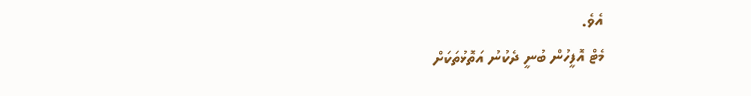އެވެ.
މެޓް އޮފީހުން ބުނީ ދެކުނު އަތޮޅުތަކަށް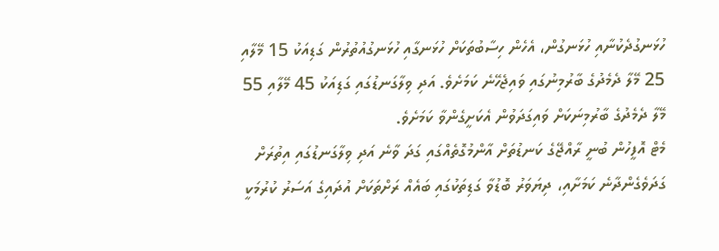ހުޅަނގުދެކުނާއި ހުޅަނގުން، އެހެން ހިސާބުތަކަށް ހުޅަނގާއި ހުޅަނގުއުތުރުން ގަޑިއަކު 15 މޭލާއި 25 މޭލާ ދެމެދުގެ ބާރުމިނުގައި ވައިޖެހޭނެ ކަމަށެވެ. އަދި ވިލާގަނޑުގައި ގަޑިއަކު 45 މޭލާއި 55 މޭލާ ދެމެދުގެ ބާރުމިނަކަށް ވައިގަދަވުން އެކަށީގެންވާ ކަމަށެވެ.
މެޓް އޮފީހުން ބުނީ ރާއްޖޭގެ ކަނޑުތަށް އާންމުގޮތެއްގައި ގަދަ ވާނެ އަދި ވިލާގަނޑުގައި އިތުރަށް ގަދަވެގެންދާނެ ކަމަށާއި، ދިޔަވަރު ބޮޑުވާ ގަޑިތަކުގައި ބައެއް ރަށްތަކަށް އުދައިގެ އަސަރު ކުރުމަކީ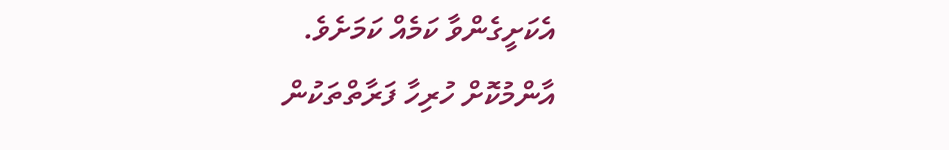އެކަށީގެންވާ ކަމެއް ކަމަށެވެ.
އާންމުކޮށް ހުރިހާ ފަރާތްތަކުން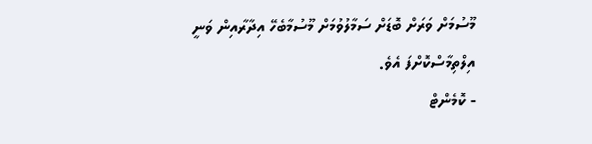މޫސުމަށް ވަރަށް ބޮޑަށް ސަމާލުވުމަށް މޫސުމާބެހޭ އިދާރާއިން ވަނީ އިލްތިމާސްކޮށްފަ އެވެ.
- ކޮމެންޓް